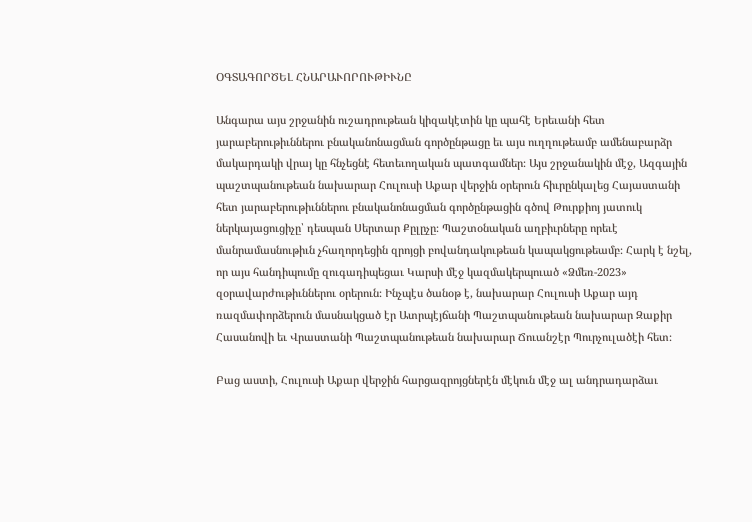ՕԳՏԱԳՈՐԾԵԼ ՀՆԱՐԱՒՈՐՈՒԹԻՒՆԸ

Անգարա այս շրջանին ուշադրութեան կիզակէտին կը պահէ Երեւանի հետ յարաբերութիւններու բնականոնացման գործընթացը եւ այս ուղղութեամբ ամենաբարձր մակարդակի վրայ կը հնչեցնէ հետեւողական պատգամներ։ Այս շրջանակին մէջ, Ազգային պաշտպանութեան նախարար Հուլուսի Աքար վերջին օրերուն հիւրընկալեց Հայաստանի հետ յարաբերութիւններու բնականոնացման գործընթացին գծով Թուրքիոյ յատուկ ներկայացուցիչը՝ դեսպան Սերտար Քըլըչը։ Պաշտօնական աղբիւրները որեւէ մանրամասնութիւն չհաղորդեցին զրոյցի բովանդակութեան կապակցութեամբ։ Հարկ է նշել, որ այս հանդիպումը զուգադիպեցաւ Կարսի մէջ կազմակերպուած «Ձմեռ-2023» զօրավարժութիւններու օրերուն։ Ինչպէս ծանօթ է, նախարար Հուլուսի Աքար այդ ռազմափորձերուն մասնակցած էր Ատրպէյճանի Պաշտպանութեան նախարար Զաքիր Հասանովի եւ Վրաստանի Պաշտպանութեան նախարար Ճուանշէր Պուրչուլածէի հետ։

Բաց աստի, Հուլուսի Աքար վերջին հարցազրոյցներէն մէկուն մէջ ալ անդրադարձաւ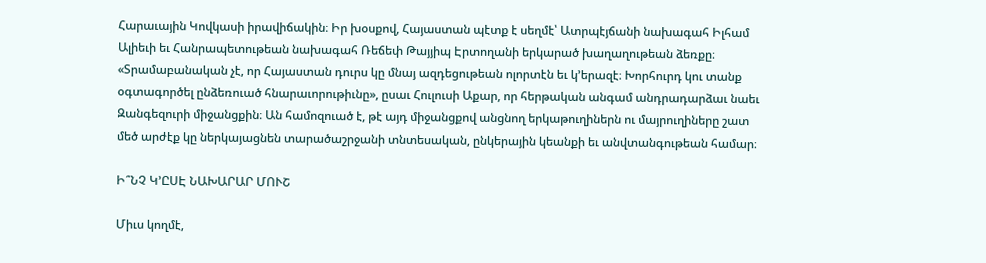Հարաւային Կովկասի իրավիճակին։ Իր խօսքով, Հայաստան պէտք է սեղմէ՝ Ատրպէյճանի նախագահ Իլհամ Ալիեւի եւ Հանրապետութեան նախագահ Ռեճեփ Թայյիպ Էրտողանի երկարած խաղաղութեան ձեռքը։ «Տրամաբանական չէ, որ Հայաստան դուրս կը մնայ ազդեցութեան ոլորտէն եւ կ՚երազէ։ Խորհուրդ կու տանք օգտագործել ընձեռուած հնարաւորութիւնը», ըսաւ Հուլուսի Աքար, որ հերթական անգամ անդրադարձաւ նաեւ Զանգեզուրի միջանցքին։ Ան համոզուած է, թէ այդ միջանցքով անցնող երկաթուղիներն ու մայրուղիները շատ մեծ արժէք կը ներկայացնեն տարածաշրջանի տնտեսական, ընկերային կեանքի եւ անվտանգութեան համար։

Ի՞ՆՉ Կ՚ԸՍԷ ՆԱԽԱՐԱՐ ՄՈՒՇ

Միւս կողմէ,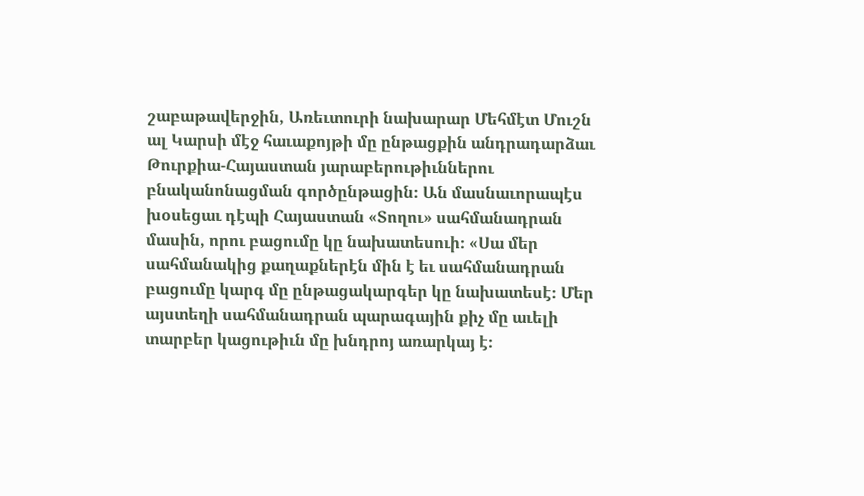շաբաթավերջին, Առեւտուրի նախարար Մեհմէտ Մուշն ալ Կարսի մէջ հաւաքոյթի մը ընթացքին անդրադարձաւ Թուրքիա-Հայաստան յարաբերութիւններու բնականոնացման գործընթացին։ Ան մասնաւորապէս խօսեցաւ դէպի Հայաստան «Տողու» սահմանադրան մասին, որու բացումը կը նախատեսուի։ «Սա մեր սահմանակից քաղաքներէն մին է եւ սահմանադրան բացումը կարգ մը ընթացակարգեր կը նախատեսէ։ Մեր այստեղի սահմանադրան պարագային քիչ մը աւելի տարբեր կացութիւն մը խնդրոյ առարկայ է։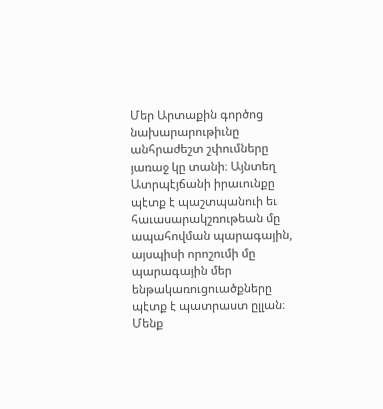Մեր Արտաքին գործոց նախարարութիւնը անհրաժեշտ շփումները յառաջ կը տանի։ Այնտեղ Ատրպէյճանի իրաւունքը պէտք է պաշտպանուի եւ հաւասարակշռութեան մը ապահովման պարագային, այսպիսի որոշումի մը պարագային մեր ենթակառուցուածքները պէտք է պատրաստ ըլլան։ Մենք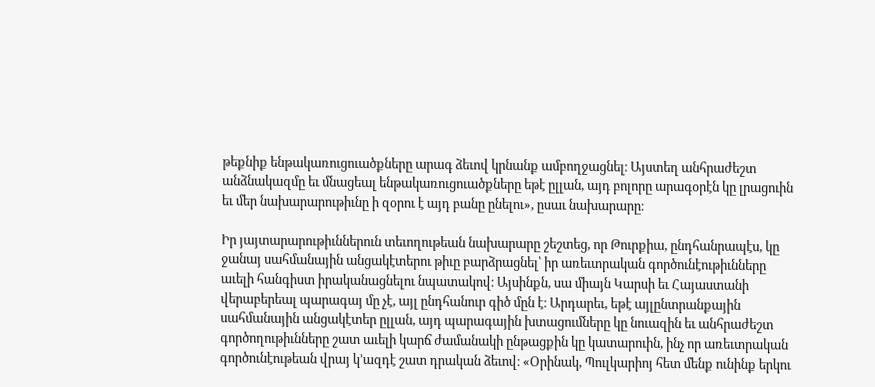թեքնիք ենթակառուցուածքները արագ ձեւով կրնանք ամբողջացնել։ Այստեղ անհրաժեշտ անձնակազմը եւ մնացեալ ենթակառուցուածքները եթէ ըլլան, այդ բոլորը արագօրէն կը լրացուին եւ մեր նախարարութիւնը ի զօրու է այդ բանը ընելու», ըսաւ նախարարը։

Իր յայտարարութիւններուն տեւողութեան նախարարը շեշտեց, որ Թուրքիա, ընդհանրապէս, կը ջանայ սահմանային անցակէտերու թիւը բարձրացնել՝ իր առեւտրական գործունէութիւնները աւելի հանգիստ իրականացնելու նպատակով։ Այսինքն, սա միայն Կարսի եւ Հայաստանի վերաբերեալ պարագայ մը չէ, այլ ընդհանուր գիծ մըն է։ Արդարեւ, եթէ այլընտրանքային սահմանային անցակէտեր ըլլան, այդ պարագային խտացումները կը նուազին եւ անհրաժեշտ գործողութիւնները շատ աւելի կարճ ժամանակի ընթացքին կը կատարուին, ինչ որ առեւտրական գործունէութեան վրայ կ՚ազդէ շատ դրական ձեւով։ «Օրինակ, Պուլկարիոյ հետ մենք ունինք երկու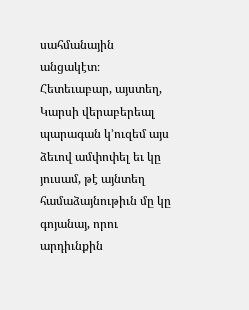սահմանային անցակէտ։ Հետեւաբար, այստեղ, Կարսի վերաբերեալ պարագան կ՚ուզեմ այս ձեւով ամփոփել եւ կը յուսամ, թէ այնտեղ համաձայնութիւն մը կը գոյանայ, որու արդիւնքին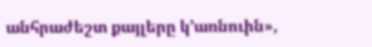անհրաժեշտ քայլերը կ՚առնուին»,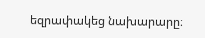եզրափակեց նախարարը։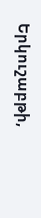Երկուշաբթի,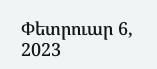Փետրուար 6, 2023